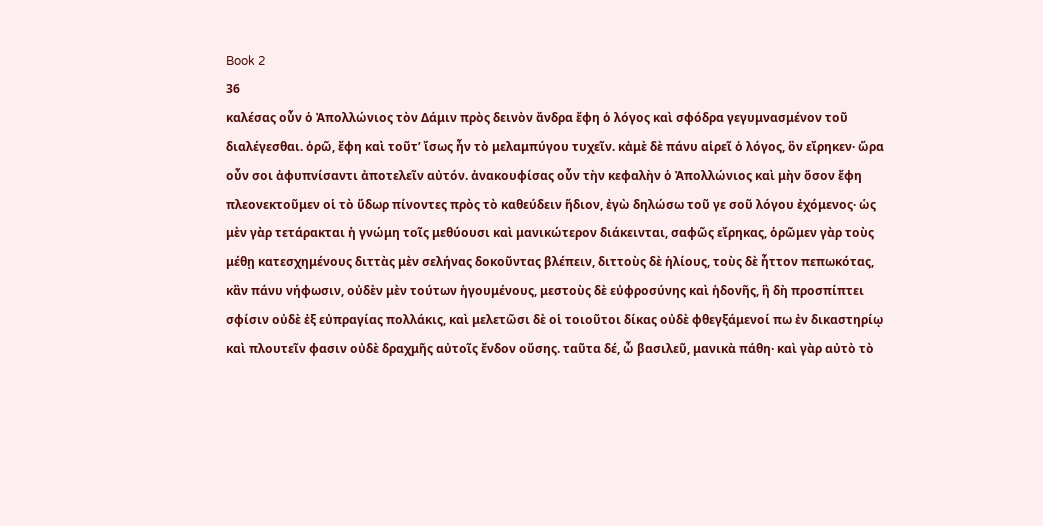Book 2
36
καλέσας οὖν ὁ Ἀπολλώνιος τὸν Δάμιν πρὸς δεινὸν ἄνδρα ἔφη ὁ λόγος καὶ σφόδρα γεγυμνασμένον τοῦ διαλέγεσθαι. ὁρῶ, ἔφη καὶ τοῦτʼ ἴσως ἦν τὸ μελαμπύγου τυχεῖν. κἀμὲ δὲ πάνυ αἱρεῖ ὁ λόγος, ὃν εἴρηκεν· ὥρα οὖν σοι ἀφυπνίσαντι ἀποτελεῖν αὐτόν. ἀνακουφίσας οὖν τὴν κεφαλὴν ὁ Ἀπολλώνιος καὶ μὴν ὅσον ἔφη πλεονεκτοῦμεν οἱ τὸ ὕδωρ πίνοντες πρὸς τὸ καθεύδειν ἥδιον, ἐγὼ δηλώσω τοῦ γε σοῦ λόγου ἐχόμενος· ὡς μὲν γὰρ τετάρακται ἡ γνώμη τοῖς μεθύουσι καὶ μανικώτερον διάκεινται, σαφῶς εἴρηκας, ὁρῶμεν γὰρ τοὺς μέθῃ κατεσχημένους διττὰς μὲν σελήνας δοκοῦντας βλέπειν, διττοὺς δὲ ἡλίους, τοὺς δὲ ἧττον πεπωκότας, κἂν πάνυ νήφωσιν, οὐδὲν μὲν τούτων ἡγουμένους, μεστοὺς δὲ εὐφροσύνης καὶ ἡδονῆς, ἣ δὴ προσπίπτει σφίσιν οὐδὲ ἐξ εὐπραγίας πολλάκις, καὶ μελετῶσι δὲ οἱ τοιοῦτοι δίκας οὐδὲ φθεγξάμενοί πω ἐν δικαστηρίῳ καὶ πλουτεῖν φασιν οὐδὲ δραχμῆς αὐτοῖς ἔνδον οὔσης. ταῦτα δέ, ὦ βασιλεῦ, μανικὰ πάθη· καὶ γὰρ αὐτὸ τὸ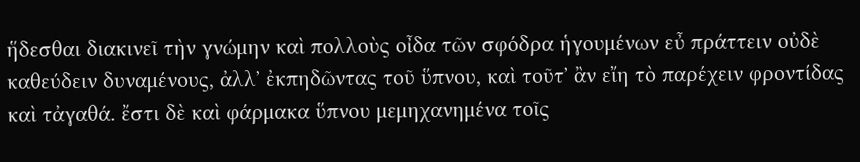ἥδεσθαι διακινεῖ τὴν γνώμην καὶ πολλοὺς οἶδα τῶν σφόδρα ἡγουμένων εὖ πράττειν οὐδὲ καθεύδειν δυναμένους, ἀλλʼ ἐκπηδῶντας τοῦ ὕπνου, καὶ τοῦτʼ ἂν εἴη τὸ παρέχειν φροντίδας καὶ τἀγαθά. ἔστι δὲ καὶ φάρμακα ὕπνου μεμηχανημένα τοῖς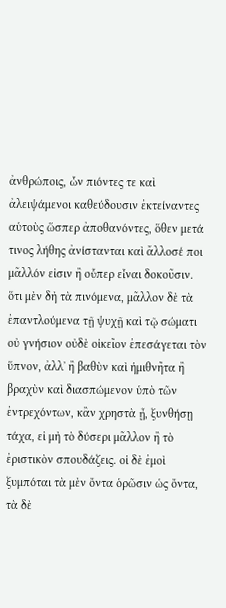ἀνθρώποις, ὧν πιόντες τε καὶ ἀλειψάμενοι καθεύδουσιν ἐκτείναντες αὑτοὺς ὥσπερ ἀποθανόντες, ὅθεν μετά τινος λήθης ἀνίστανται καὶ ἄλλοσέ ποι μᾶλλόν εἰσιν ἢ οὗπερ εἶναι δοκοῦσιν. ὅτι μὲν δὴ τὰ πινόμενα, μᾶλλον δὲ τὰ ἐπαντλούμενα τῇ ψυχῇ καὶ τῷ σώματι οὐ γνήσιον οὐδὲ οἰκεῖον ἐπεσάγεται τὸν ὕπνον, ἀλλʼ ἢ βαθὺν καὶ ἡμιθνῆτα ἢ βραχὺν καὶ διασπώμενον ὑπὸ τῶν ἐντρεχόντων, κἂν χρηστὰ ᾖ, ξυνθήσῃ τάχα, εἰ μὴ τὸ δύσερι μᾶλλον ἢ τὸ ἐριστικὸν σπουδάζεις. οἱ δὲ ἐμοὶ ξυμπόται τὰ μὲν ὄντα ὁρῶσιν ὡς ὄντα, τὰ δὲ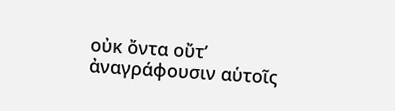οὐκ ὄντα οὔτʼ ἀναγράφουσιν αὑτοῖς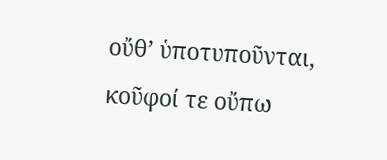οὔθʼ ὑποτυποῦνται, κοῦφοί τε οὔπω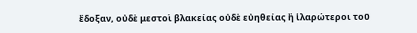ἔδοξαν, οὐδὲ μεστοὶ βλακείας οὐδὲ εὐηθείας ἢ ἱλαρώτεροι τοῦ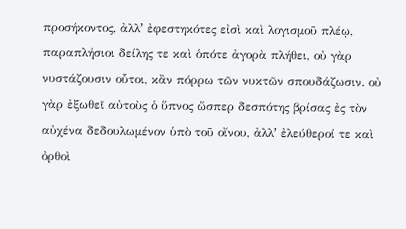προσήκοντος, ἀλλʼ ἐφεστηκότες εἰσὶ καὶ λογισμοῦ πλέῳ, παραπλήσιοι δείλης τε καὶ ὁπότε ἀγορὰ πλήθει, οὐ γὰρ νυστάζουσιν οὗτοι, κἂν πόρρω τῶν νυκτῶν σπουδάζωσιν. οὐ γὰρ ἐξωθεῖ αὐτοὺς ὁ ὕπνος ὥσπερ δεσπότης βρίσας ἐς τὸν αὐχένα δεδουλωμένον ὑπὸ τοῦ οἴνου, ἀλλʼ ἐλεύθεροί τε καὶ ὀρθοὶ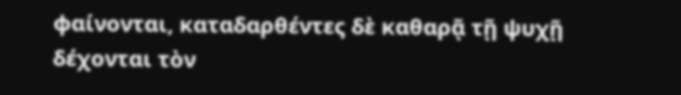φαίνονται, καταδαρθέντες δὲ καθαρᾷ τῇ ψυχῇ δέχονται τὸν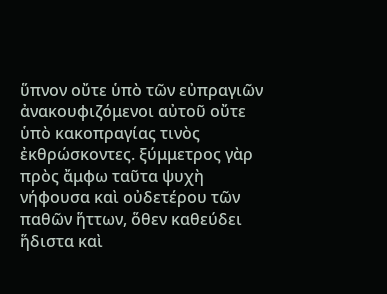ὕπνον οὔτε ὑπὸ τῶν εὐπραγιῶν ἀνακουφιζόμενοι αὐτοῦ οὔτε ὑπὸ κακοπραγίας τινὸς ἐκθρώσκοντες. ξύμμετρος γὰρ πρὸς ἄμφω ταῦτα ψυχὴ νήφουσα καὶ οὐδετέρου τῶν παθῶν ἥττων, ὅθεν καθεύδει ἥδιστα καὶ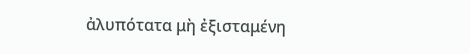ἀλυπότατα μὴ ἐξισταμένη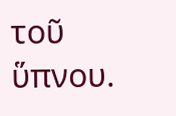τοῦ ὕπνου.